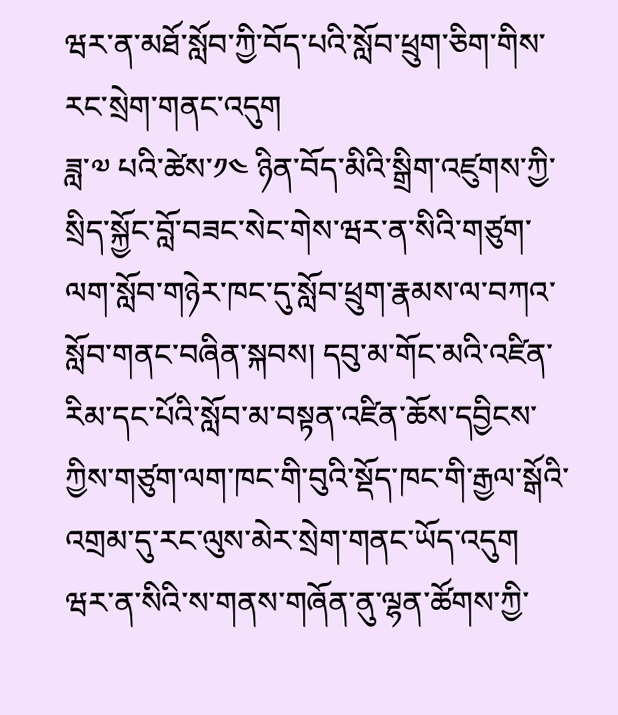ཝར་ན་མཐོ་སློབ་ཀྱི་བོད་པའི་སློབ་ཕྲུག་ཅིག་གིས་རང་སྲེག་གནང་འདུག
ཟླ་༧ པའི་ཚེས་༡༤ ཉིན་བོད་མིའི་སྒྲིག་འཛུགས་ཀྱི་སྲིད་སྐྱོང་བློ་བཟང་སེང་གེས་ཝར་ན་སིའི་གཙུག་ལག་སློབ་གཉེར་ཁང་དུ་སློབ་ཕྲུག་རྣམས་ལ་བཀའ་སློབ་གནང་བཞིན་སྐབས། དབུ་མ་གོང་མའི་འཛིན་རིམ་དང་པོའི་སློབ་མ་བསྟན་འཛིན་ཆོས་དབྱིངས་ཀྱིས་གཙུག་ལག་ཁང་གི་བུའི་སྡོད་ཁང་གི་རྒྱལ་སྒོའི་འགྲམ་དུ་རང་ལུས་མེར་སྲེག་གནང་ཡོད་འདུག
ཝར་ན་སིའི་ས་གནས་གཞོན་ནུ་ལྷན་ཚོགས་ཀྱི་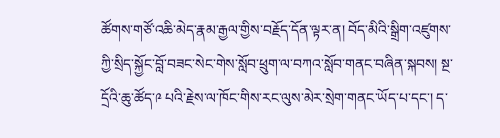ཚོགས་གཙོ་འཆི་མེད་རྣམ་རྒྱལ་གྱིས་བརྗོད་དོན་ལྟར་ན། བོད་མིའི་སྒྲིག་འཛུགས་ཀྱི་སྲིད་སྐྱོང་བློ་བཟང་སེང་གེས་སློབ་ཕྲུག་ལ་བཀའ་སློབ་གནང་བཞིན་སྐབས། སྔ་དྲོའི་ཆུ་ཚོད་༩ པའི་རྗེས་ལ་ཁོང་གིས་རང་ལུས་མེར་སྲེག་གནང་ཡོད་པ་དང་། ད་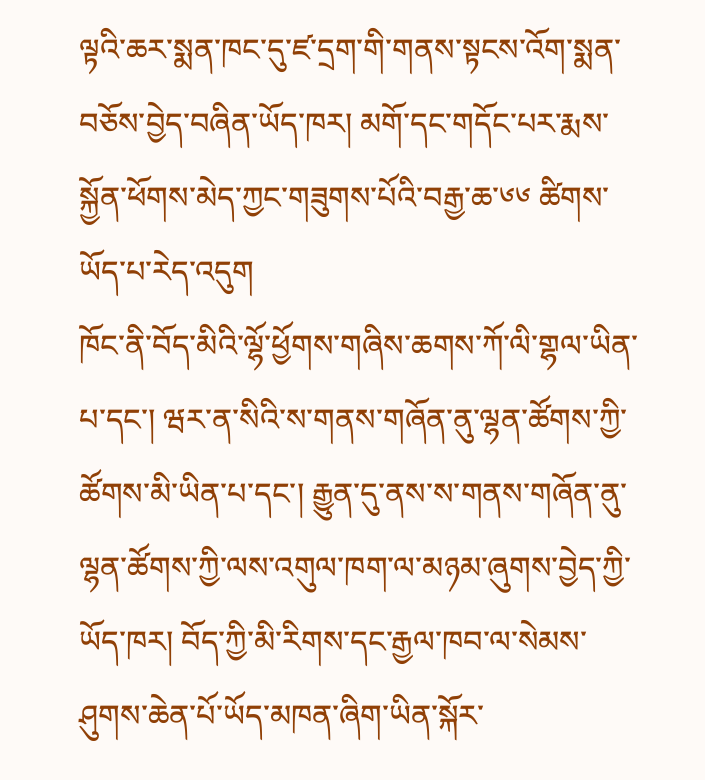ལྟའི་ཆར་སྨན་ཁང་དུ་ཛ་དྲག་གི་གནས་སྟངས་འོག་སྨན་བཅོས་བྱེད་བཞིན་ཡོད་ཁར། མགོ་དང་གདོང་པར་རྨས་སྐྱོན་ཕོགས་མེད་ཀྱང་གཟུགས་པོའི་བརྒྱ་ཆ་༦༦ ཚིགས་ཡོད་པ་རེད་འདུག
ཁོང་ནི་བོད་མིའི་ལྷོ་ཕྱོགས་གཞིས་ཆགས་ཀོ་ལི་གྷལ་ཡིན་པ་དང་། ཝར་ན་སིའི་ས་གནས་གཞོན་ནུ་ལྷན་ཚོགས་ཀྱི་ཚོགས་མི་ཡིན་པ་དང་། རྒྱུན་དུ་ནས་ས་གནས་གཞོན་ནུ་ལྷན་ཚོགས་ཀྱི་ལས་འགུལ་ཁག་ལ་མཉམ་ཞུགས་བྱེད་ཀྱི་ཡོད་ཁར། བོད་ཀྱི་མི་རིགས་དང་རྒྱལ་ཁབ་ལ་སེམས་ཤུགས་ཆེན་པོ་ཡོད་མཁན་ཞིག་ཡིན་སྐོར་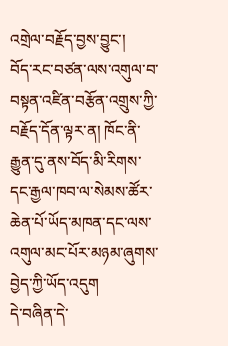འགྲེལ་བརྗོད་བྱས་བྱུང་།
བོད་རང་བཙན་ལས་འགུལ་བ་བསྟན་འཛིན་བརྩོན་འགྲུས་ཀྱི་བརྗོད་དོན་ལྟར་ན། ཁོང་ནི་རྒྱུན་དུ་ནས་བོད་མི་རིགས་དང་རྒྱལ་ཁབ་ལ་སེམས་ཚོར་ཆེན་པོ་ཡོད་མཁན་དང་ལས་འགུལ་མང་པོར་མཉམ་ཞུགས་བྱེད་ཀྱི་ཡོད་འདུག
དེ་བཞིན་དེ་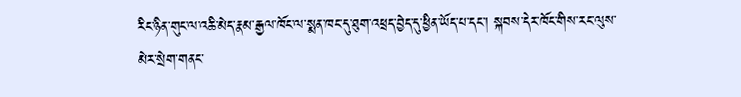རིང་ཉིན་གུང་ལ་འཆི་མེད་རྣམ་རྒྱལ་ཁོང་ལ་སྨན་ཁང་དུ་ཐུག་འཕྲད་བྱེད་དུ་ཕྱིན་ཡོད་པ་དང་། སྐབས་དེར་ཁོང་གིས་རང་ལུས་མེར་སྲེག་གནང་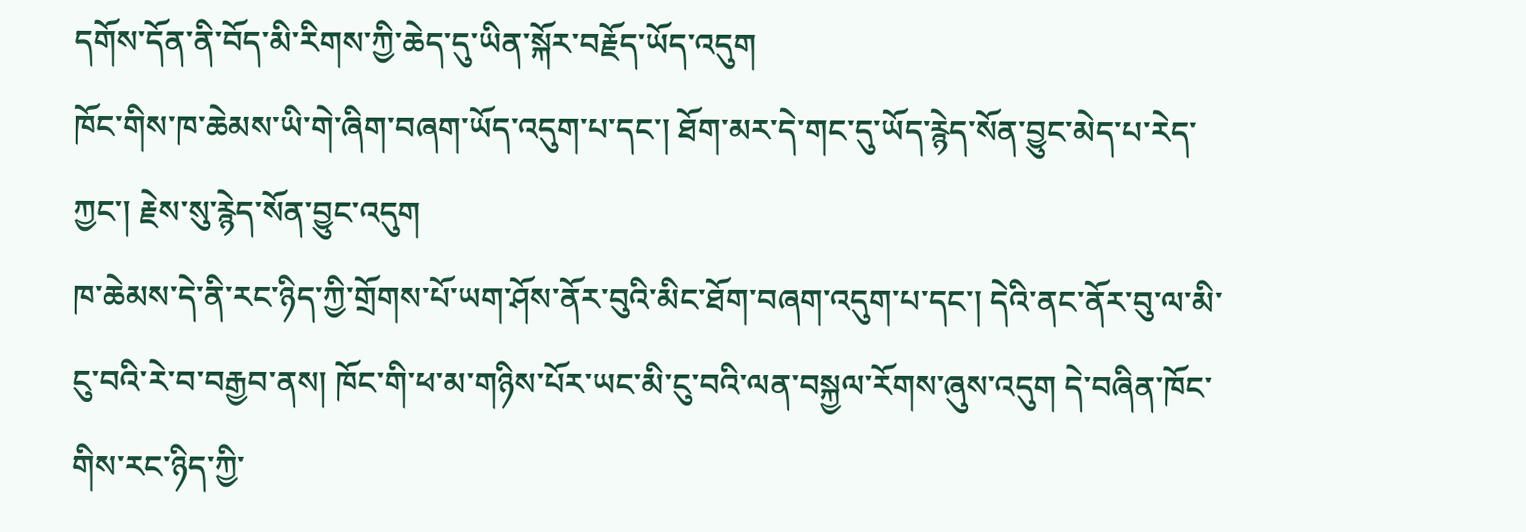དགོས་དོན་ནི་བོད་མི་རིགས་ཀྱི་ཆེད་དུ་ཡིན་སྐོར་བརྗོད་ཡོད་འདུག
ཁོང་གིས་ཁ་ཆེམས་ཡི་གེ་ཞིག་བཞག་ཡོད་འདུག་པ་དང་། ཐོག་མར་དེ་གང་དུ་ཡོད་རྙེད་སོན་བྱུང་མེད་པ་རེད་ཀྱང་། རྗེས་སུ་རྙེད་སོན་བྱུང་འདུག
ཁ་ཆེམས་དེ་ནི་རང་ཉིད་ཀྱི་གྲོགས་པོ་ཡག་ཤོས་ནོར་བུའི་མིང་ཐོག་བཞག་འདུག་པ་དང་། དེའི་ནང་ནོར་བུ་ལ་མི་ངུ་བའི་རེ་བ་བརྒྱབ་ནས། ཁོང་གི་ཕ་མ་གཉིས་པོར་ཡང་མི་ངུ་བའི་ལན་བསྐྱལ་རོགས་ཞུས་འདུག དེ་བཞིན་ཁོང་གིས་རང་ཉིད་ཀྱི་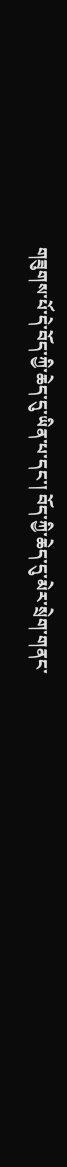གཟུགས་པོ་དེ་བོད་ཀྱི་ཆེད་དུ་ཡིན་པ་དང་། བོད་ཀྱི་ཆེད་དུ་མེར་སྲེག་གནང་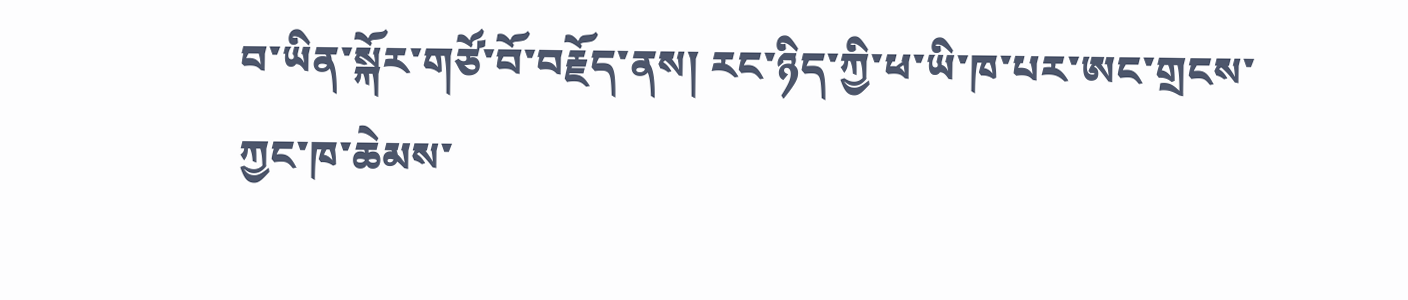བ་ཡིན་སྐོར་གཙོ་བོ་བརྗོད་ནས། རང་ཉིད་ཀྱི་ཕ་ཡི་ཁ་པར་ཨང་གྲངས་ཀྱང་ཁ་ཆེམས་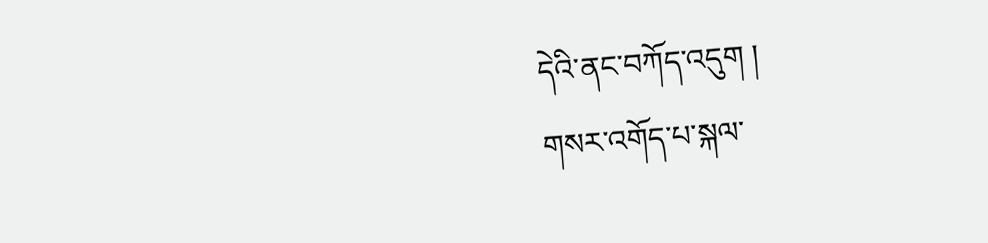དེའི་ནང་བཀོད་འདུག །
གསར་འགོད་པ་སྐལ་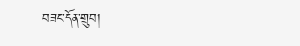བཟང་དོན་གྲུབ།